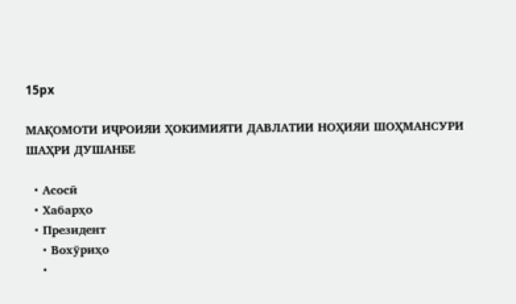15px

МАҚОМОТИ ИҶРОИЯИ ҲОКИМИЯТИ ДАВЛАТИИ НОҲИЯИ ШОҲМАНСУРИ ШАҲРИ ДУШАНБЕ

  • Асосӣ
  • Хабарҳо
  • Президент
    • Вохӯриҳо
    •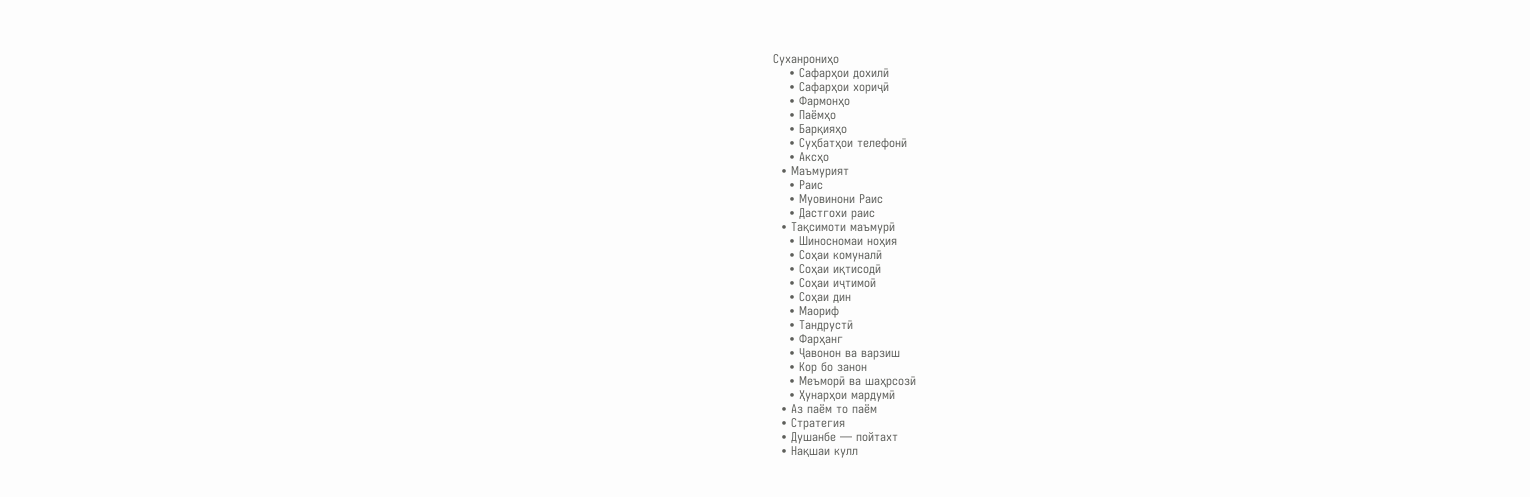Суханрониҳо
    • Сафарҳои дохилӣ
    • Сафарҳои хориҷӣ
    • Фармонҳо
    • Паёмҳо
    • Барқияҳо
    • Суҳбатҳои телефонӣ
    • Аксҳо
  • Маъмурият
    • Раис
    • Муовинони Раис
    • Дастгохи раис
  • Тақсимоти маъмурӣ
    • Шиносномаи ноҳия
    • Соҳаи комуналӣ
    • Соҳаи иқтисодӣ
    • Соҳаи иҷтимоӣ
    • Соҳаи дин
    • Маориф
    • Тандрустӣ
    • Фарҳанг
    • Ҷавонон ва варзиш
    • Кор бо занон
    • Меъморӣ ва шаҳрсозӣ
    • Ҳунарҳои мардумӣ
  • Аз паём то паём
  • Стратегия
  • Душанбе — пойтахт
  • Нақшаи кулл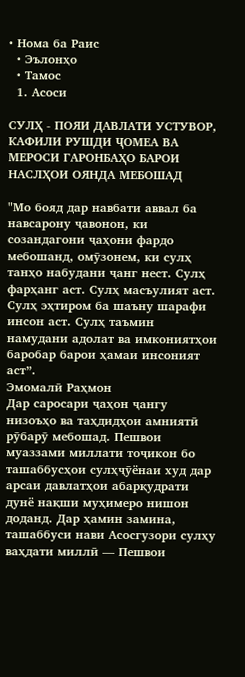• Нома ба Раис
  • Эълонҳо
  • Тамос
  1. Асоси

СУЛҲ - ПОЯИ ДАВЛАТИ УСТУВОР, КАФИЛИ РУШДИ ҶОМЕА ВА МЕРОСИ ГАРОНБАҲО БАРОИ НАСЛҲОИ ОЯНДА МЕБОШАД

"Мо бояд дар навбати аввал ба навсарону ҷавонон, ки созандагони ҷаҳони фардо мебошанд, омӯзонем, ки сулҳ танҳо набудани ҷанг нест. Сулҳ фарҳанг аст. Сулҳ масъулият аст. Сулҳ эҳтиром ба шаъну шарафи инсон аст. Сулҳ таъмин намудани адолат ва имкониятҳои баробар барои ҳамаи инсоният аст”.
Эмомалӣ Раҳмон
Дар саросари ҷаҳон ҷангу низоъҳо ва таҳдидҳои амниятӣ рӯбарӯ мебошад. Пешвои муаззами миллати тоҷикон бо ташаббусҳои сулҳҷӯёнаи худ дар арсаи давлатҳои абарқудрати дунё нақши муҳимеро нишон доданд. Дар ҳамин замина, ташаббуси нави Асосгузори сулҳу ваҳдати миллӣ — Пешвои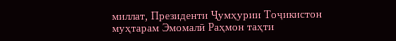миллат, Президенти Ҷумҳурии Тоҷикистон муҳтарам Эмомалӣ Раҳмон таҳти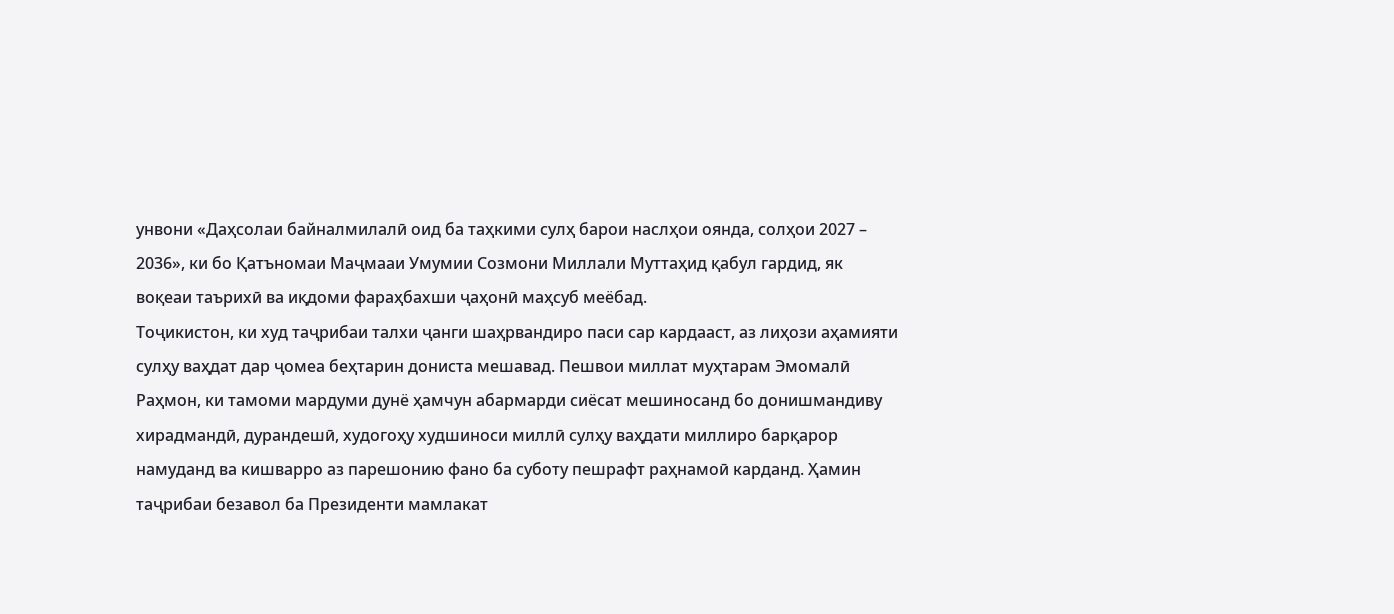унвони «Даҳсолаи байналмилалӣ оид ба таҳкими сулҳ барои наслҳои оянда, солҳои 2027 – 2036», ки бо Қатъномаи Маҷмааи Умумии Созмони Миллали Муттаҳид қабул гардид, як воқеаи таърихӣ ва иқдоми фараҳбахши ҷаҳонӣ маҳсуб меёбад.
Тоҷикистон, ки худ таҷрибаи талхи ҷанги шаҳрвандиро паси сар кардааст, аз лиҳози аҳамияти сулҳу ваҳдат дар ҷомеа беҳтарин дониста мешавад. Пешвои миллат муҳтарам Эмомалӣ Раҳмон, ки тамоми мардуми дунё ҳамчун абармарди сиёсат мешиносанд бо донишмандиву хирадмандӣ, дурандешӣ, худогоҳу худшиноси миллӣ сулҳу ваҳдати миллиро барқарор намуданд ва кишварро аз парешонию фано ба суботу пешрафт раҳнамоӣ карданд. Ҳамин таҷрибаи безавол ба Президенти мамлакат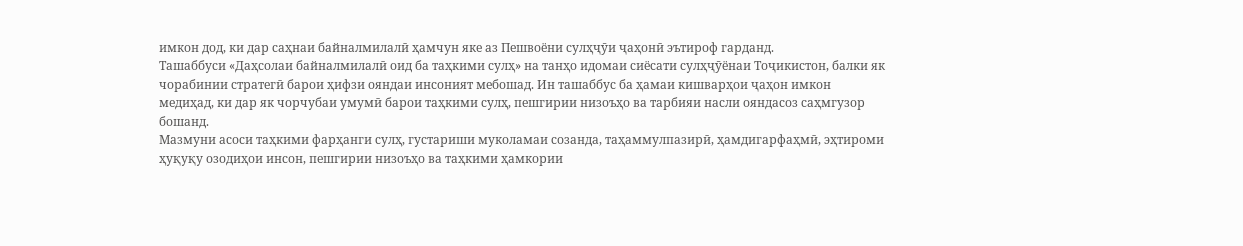имкон дод, ки дар саҳнаи байналмилалӣ ҳамчун яке аз Пешвоёни сулҳҷӯи ҷаҳонӣ эътироф гарданд.
Ташаббуси «Даҳсолаи байналмилалӣ оид ба таҳкими сулҳ» на танҳо идомаи сиёсати сулҳҷӯёнаи Тоҷикистон, балки як чорабинии стратегӣ барои ҳифзи ояндаи инсоният мебошад. Ин ташаббус ба ҳамаи кишварҳои ҷаҳон имкон медиҳад, ки дар як чорчубаи умумӣ барои таҳкими сулҳ, пешгирии низоъҳо ва тарбияи насли ояндасоз саҳмгузор бошанд.
Мазмуни асоси таҳкими фарҳанги сулҳ, густариши муколамаи созанда, таҳаммулпазирӣ, ҳамдигарфаҳмӣ, эҳтироми ҳуқуқу озодиҳои инсон, пешгирии низоъҳо ва таҳкими ҳамкории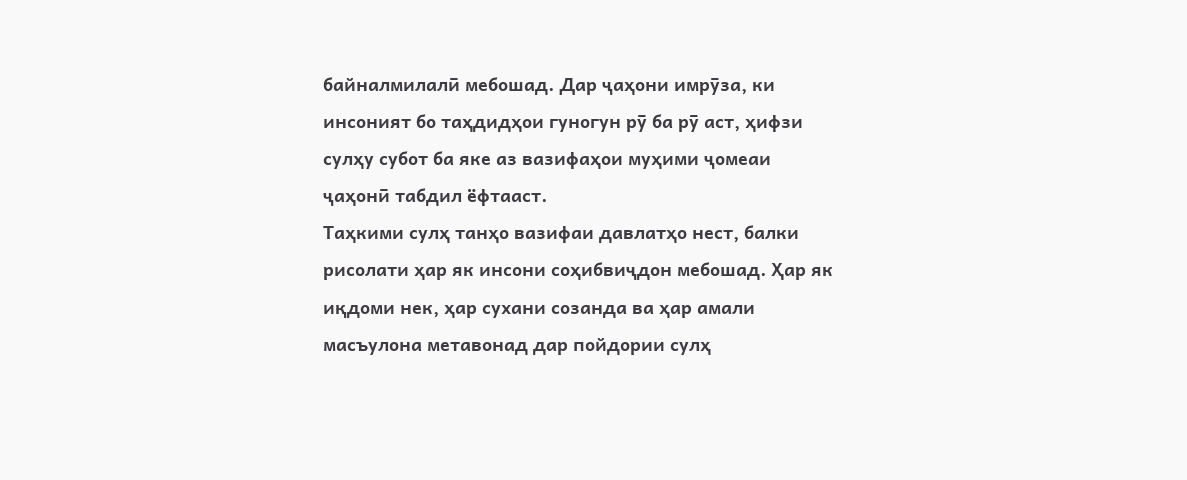байналмилалӣ мебошад. Дар ҷаҳони имрӯза, ки инсоният бо таҳдидҳои гуногун рӯ ба рӯ аст, ҳифзи сулҳу субот ба яке аз вазифаҳои муҳими ҷомеаи ҷаҳонӣ табдил ёфтааст.
Таҳкими сулҳ танҳо вазифаи давлатҳо нест, балки рисолати ҳар як инсони соҳибвиҷдон мебошад. Ҳар як иқдоми нек, ҳар сухани созанда ва ҳар амали масъулона метавонад дар пойдории сулҳ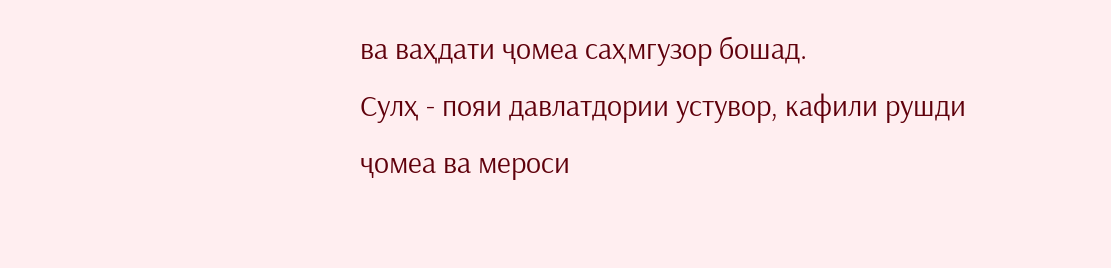ва ваҳдати ҷомеа саҳмгузор бошад.
Сулҳ - пояи давлатдории устувор, кафили рушди ҷомеа ва мероси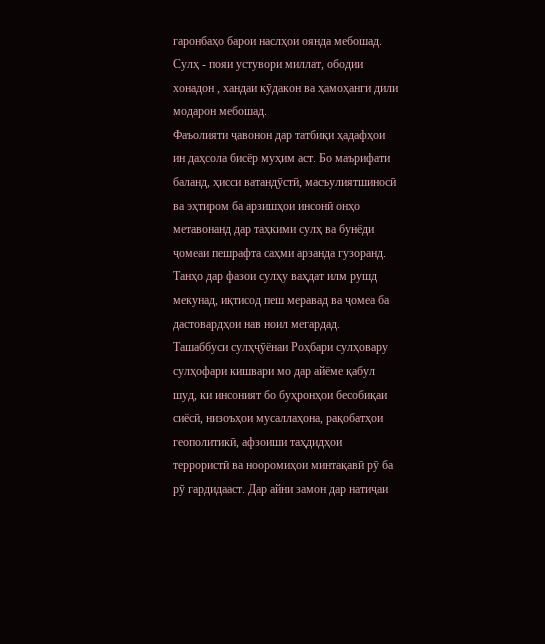гаронбаҳо барои наслҳои оянда мебошад. Сулҳ - пояи устувори миллат, ободии хонадон , хандаи кӯдакон ва ҳамоҳанги дили модарон мебошад.
Фаъолияти ҷавонон дар татбиқи ҳадафҳои ин даҳсола бисёр муҳим аст. Бо маърифати баланд, ҳисси ватандӯстӣ, масъулиятшиносӣ ва эҳтиром ба арзишҳои инсонӣ онҳо метавонанд дар таҳкими сулҳ ва бунёди ҷомеаи пешрафта саҳми арзанда гузоранд. Танҳо дар фазои сулҳу ваҳдат илм рушд мекунад, иқтисод пеш меравад ва ҷомеа ба дастовардҳои нав ноил мегардад.
Ташаббуси сулҳҷӯёнаи Роҳбари сулҳовару сулҳофари кишвари мо дар айёме қабул шуд, ки инсоният бо буҳронҳои бесобиқаи сиёсӣ, низоъҳои мусаллаҳона, рақобатҳои геополитикӣ, афзоиши таҳдидҳои террористӣ ва нооромиҳои минтақавӣ рӯ ба рӯ гардидааст. Дар айни замон дар натиҷаи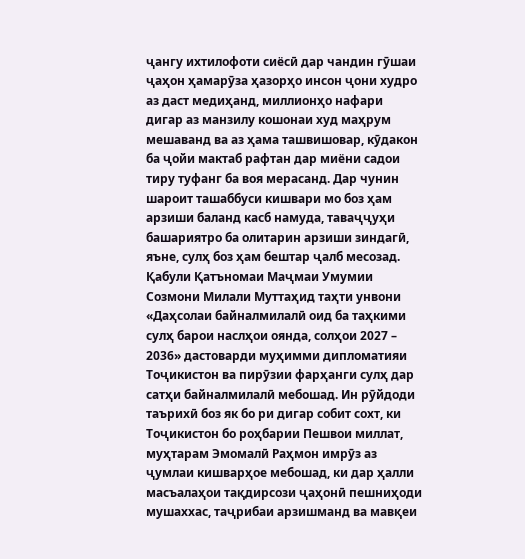ҷангу ихтилофоти сиёсӣ дар чандин гӯшаи ҷаҳон ҳамарӯза ҳазорҳо инсон ҷони худро аз даст медиҳанд, миллионҳо нафари дигар аз манзилу кошонаи худ маҳрум мешаванд ва аз ҳама ташвишовар, кӯдакон ба ҷойи мактаб рафтан дар миёни садои тиру туфанг ба воя мерасанд. Дар чунин шароит ташаббуси кишвари мо боз ҳам арзиши баланд касб намуда, таваҷҷуҳи башариятро ба олитарин арзиши зиндагӣ, яъне, сулҳ боз ҳам бештар ҷалб месозад.
Қабули Қатъномаи Маҷмаи Умумии Созмони Милали Муттаҳид таҳти унвони «Даҳсолаи байналмилалӣ оид ба таҳкими сулҳ барои наслҳои оянда, солҳои 2027 – 2036» дастоварди муҳимми дипломатияи Тоҷикистон ва пирӯзии фарҳанги сулҳ дар сатҳи байналмилалӣ мебошад. Ин рӯйдоди таърихӣ боз як бо ри дигар собит сохт, ки Тоҷикистон бо роҳбарии Пешвои миллат, муҳтарам Эмомалӣ Раҳмон имрӯз аз ҷумлаи кишварҳое мебошад, ки дар ҳалли масъалаҳои тақдирсози ҷаҳонӣ пешниҳоди мушаххас, таҷрибаи арзишманд ва мавқеи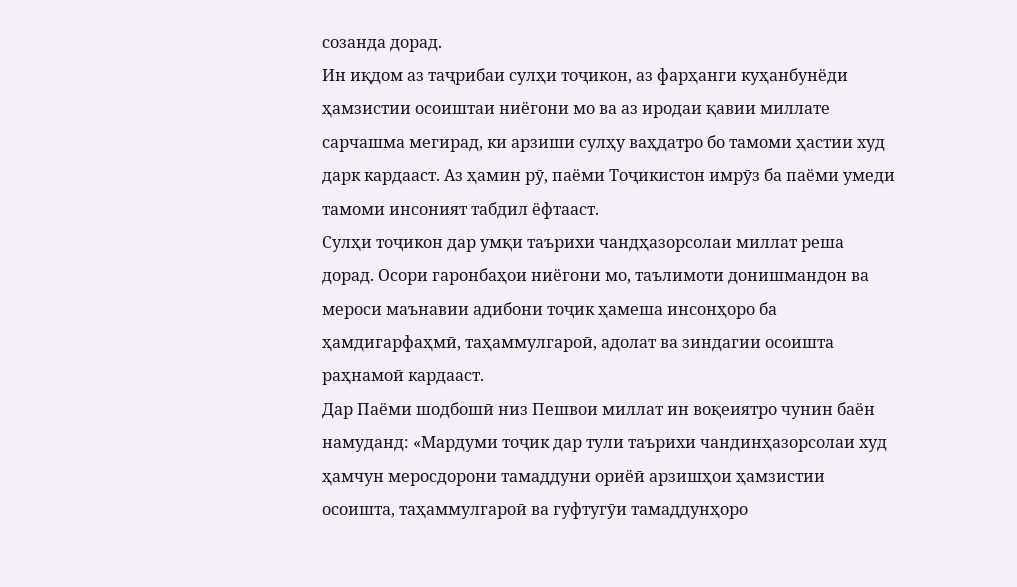созанда дорад.
Ин иқдом аз таҷрибаи сулҳи тоҷикон, аз фарҳанги куҳанбунёди ҳамзистии осоиштаи ниёгони мо ва аз иродаи қавии миллате сарчашма мегирад, ки арзиши сулҳу ваҳдатро бо тамоми ҳастии худ дарк кардааст. Аз ҳамин рӯ, паёми Тоҷикистон имрӯз ба паёми умеди тамоми инсоният табдил ёфтааст.
Сулҳи тоҷикон дар умқи таърихи чандҳазорсолаи миллат реша дорад. Осори гаронбаҳои ниёгони мо, таълимоти донишмандон ва мероси маънавии адибони тоҷик ҳамеша инсонҳоро ба ҳамдигарфаҳмӣ, таҳаммулгароӣ, адолат ва зиндагии осоишта раҳнамоӣ кардааст.
Дар Паёми шодбошӣ низ Пешвои миллат ин воқеиятро чунин баён намуданд: «Мардуми тоҷик дар тули таърихи чандинҳазорсолаи худ ҳамчун меросдорони тамаддуни ориёӣ арзишҳои ҳамзистии осоишта, таҳаммулгароӣ ва гуфтугӯи тамаддунҳоро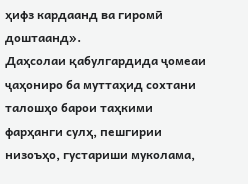ҳифз кардаанд ва гиромӣ доштаанд».
Даҳсолаи қабулгардида ҷомеаи ҷаҳониро ба муттаҳид сохтани талошҳо барои таҳкими фарҳанги сулҳ, пешгирии низоъҳо, густариши муколама,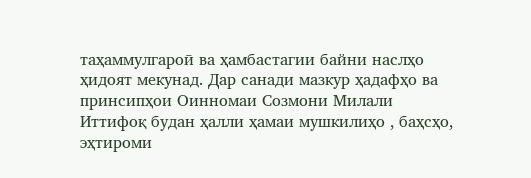таҳаммулгароӣ ва ҳамбастагии байни наслҳо ҳидоят мекунад. Дар санади мазкур ҳадафҳо ва принсипҳои Оинномаи Созмони Милали Иттифоқ будан ҳалли ҳамаи мушкилиҳо , баҳсҳо, эҳтироми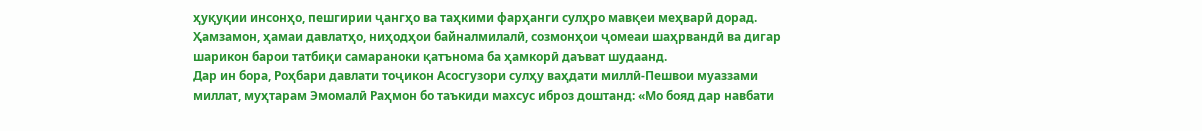ҳуқуқии инсонҳо, пешгирии ҷангҳо ва таҳкими фарҳанги сулҳро мавқеи меҳварӣ дорад.
Ҳамзамон, ҳамаи давлатҳо, ниҳодҳои байналмилалӣ, созмонҳои ҷомеаи шаҳрвандӣ ва дигар шарикон барои татбиқи самараноки қатънома ба ҳамкорӣ даъват шудаанд.
Дар ин бора, Роҳбари давлати тоҷикон Асосгузори сулҳу ваҳдати миллӣ-Пешвои муаззами миллат, муҳтарам Эмомалӣ Раҳмон бо таъкиди махсус иброз доштанд: «Мо бояд дар навбати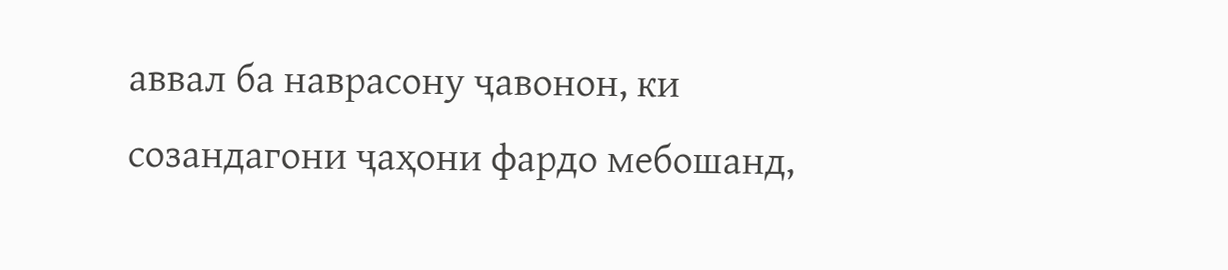аввал ба наврасону ҷавонон, ки созандагони ҷаҳони фардо мебошанд,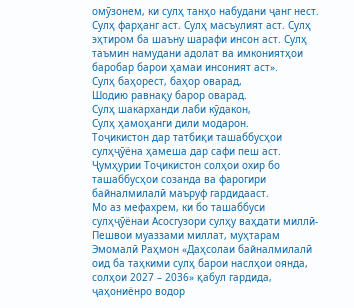омӯзонем, ки сулҳ танҳо набудани ҷанг нест. Сулҳ фарҳанг аст. Сулҳ масъулият аст. Сулҳ эҳтиром ба шаъну шарафи инсон аст. Сулҳ таъмин намудани адолат ва имкониятҳои баробар барои ҳамаи инсоният аст».
Сулҳ баҳорест, баҳор оварад,
Шодию равнақу барор оварад.
Сулҳ шакарханди лаби кӯдакон,
Сулҳ ҳамоҳанги дили модарон.
Тоҷикистон дар татбиқи ташаббусҳои сулҳҷӯёна ҳамеша дар сафи пеш аст.
Ҷумҳурии Тоҷикистон солҳои охир бо ташаббусҳои созанда ва фарогири байналмилалӣ маъруф гардидааст.
Мо аз мефахрем, ки бо ташаббуси сулҳҷӯёнаи Асосгузори сулҳу ваҳдати миллӣ-Пешвои муаззами миллат, муҳтарам Эмомалӣ Раҳмон «Даҳсолаи байналмилалӣ оид ба таҳкими сулҳ барои наслҳои оянда, солҳои 2027 – 2036» қабул гардида, ҷаҳониёнро водор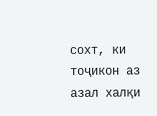сохт, ки тоҷикон аз азал халқи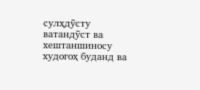сулҳдӯсту ватандӯст ва хештаншиносу худогоҳ буданд ва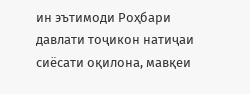ин эътимоди Роҳбари давлати тоҷикон натиҷаи сиёсати оқилона, мавқеи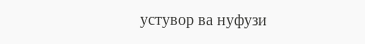устувор ва нуфузи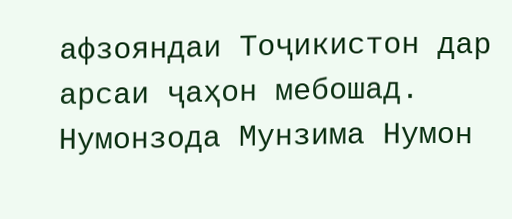афзояндаи Тоҷикистон дар арсаи ҷаҳон мебошад.
Нумонзода Мунзима Нумон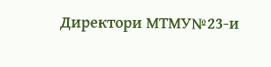Директори МТМУ№23-и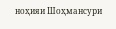ноҳияи Шоҳмансури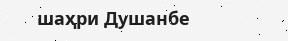шаҳри Душанбе